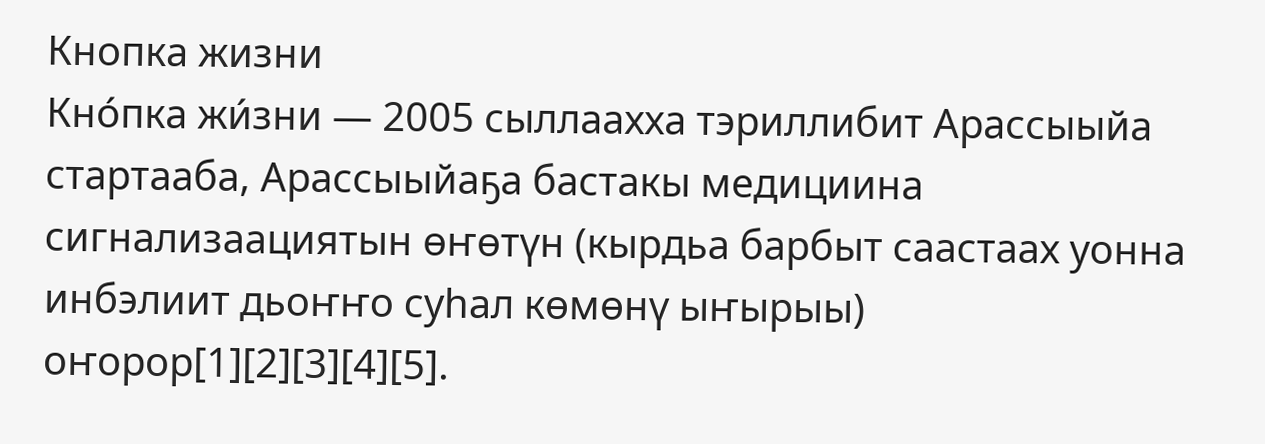Кнопка жизни
Кно́пка жи́зни — 2005 сыллаахха тэриллибит Арассыыйа стартааба, Арассыыйаҕа бастакы медициина сигнализаациятын өҥөтүн (кырдьа барбыт саастаах уонна инбэлиит дьоҥҥо суһал көмөнү ыҥырыы) оҥорор[1][2][3][4][5].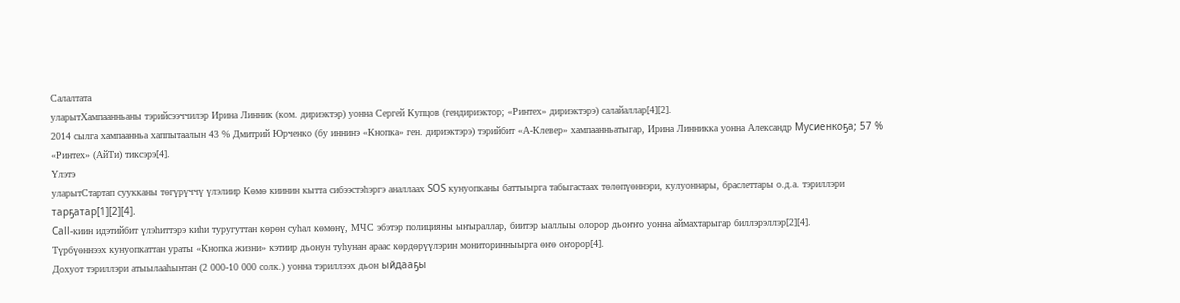Салалтата
уларытХампаанньаны тэрийсээччилэр Ирина Линник (ком. дириэктэр) уонна Сергей Купцов (гендириэктор; «Ринтех» дириэктэрэ) салайаллар[4][2].
2014 сылга хампаанньа хаппытаалын 43 % Дмитрий Юрченко (бу иннинэ «Кнопка» ген. дириэктэрэ) тэрийбит «А-Клевер» хампаанньатыгар, Ирина Линникка уонна Александр Мусиенкоҕа; 57 % «Ринтех» (АйТи) тиксэрэ[4].
Үлэтэ
уларытСтартап суукканы төгүрүччү үлэлиир Көмө киинин кытта сибээстэһэргэ аналлаах SOS кунуопканы баттыырга табыгастаах төлөпүөннэри, кулуоннары, браслеттары о.д.а. тэриллэри тарҕатар[1][2][4].
Call-киин идэтийбит үлэһиттэрэ киһи туругуттан көрөн суһал көмөнү, МЧС эбэтэр полицияны ыҥыраллар, биитэр ыаллыы олорор дьоҥҥо уонна аймахтарыгар биллэрэллэр[2][4].
Түрбүөннээх кунуопкаттан ураты «Кнопка жизни» кэтиир дьонун туһунан араас көрдөрүүлэрин мониторинныырга өҥө оҥорор[4].
Дохуот тэриллэри атыылааһынтан (2 000-10 000 солк.) уонна тэриллээх дьон ыйдааҕы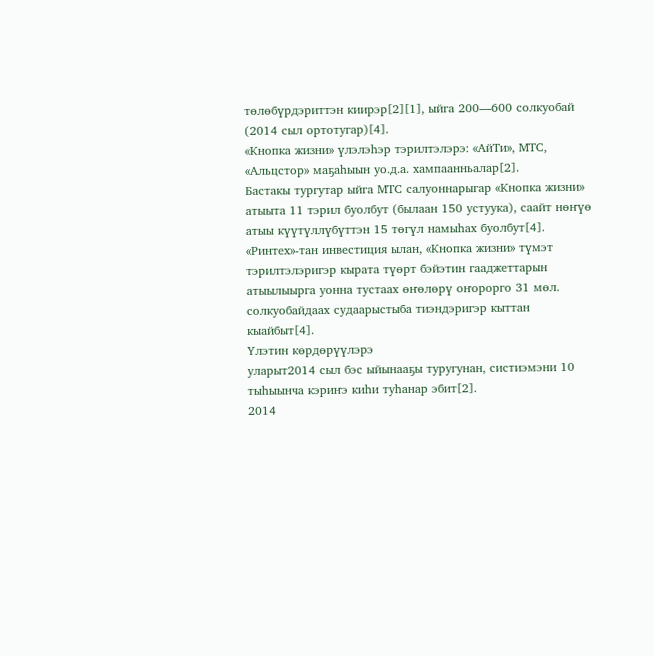төлөбүрдэриттэн киирэр[2][1], ыйга 200—600 солкуобай (2014 сыл ортотугар)[4].
«Кнопка жизни» үлэлэһэр тэрилтэлэрэ: «АйТи», МТС, «Альцстор» маҕаһыын уо.д.а. хампаанньалар[2].
Бастакы тургутар ыйга МТС салуоннарыгар «Кнопка жизни» атыыта 11 тэрил буолбут (былаан 150 устуука), саайт нөҥүө атыы күүтүллүбүттэн 15 төгүл намыһах буолбут[4].
«Ринтех»-тан инвестиция ылан, «Кнопка жизни» түмэт тэрилтэлэригэр кырата түөрт бэйэтин гааджеттарын атыылыырга уонна тустаах өҥөлөрү оҥорорго 31 мөл. солкуобайдаах судаарыстыба тиэндэригэр кыттан кыайбыт[4].
Үлэтин көрдөрүүлэрэ
уларыт2014 сыл бэс ыйынааҕы туругунан, систиэмэни 10 тыһыынча кэриҥэ киһи туһанар эбит[2].
2014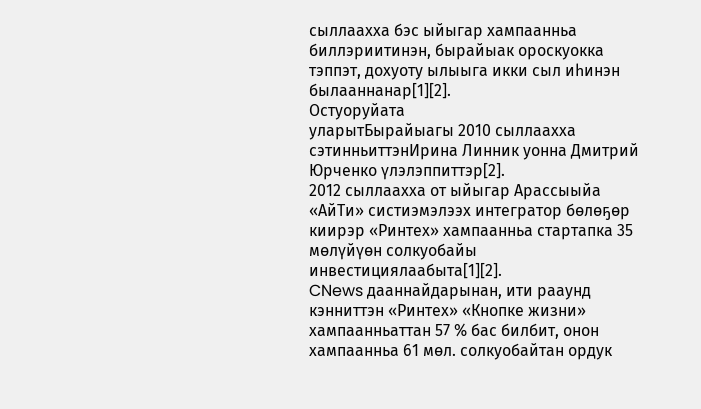сыллаахха бэс ыйыгар хампаанньа биллэриитинэн, бырайыак ороскуокка тэппэт, дохуоту ылыыга икки сыл иһинэн былааннанар[1][2].
Остуоруйата
уларытБырайыагы 2010 сыллаахха сэтинньиттэнИрина Линник уонна Дмитрий Юрченко үлэлэппиттэр[2].
2012 сыллаахха от ыйыгар Арассыыйа «АйТи» систиэмэлээх интегратор бөлөҕөр киирэр «Ринтех» хампаанньа стартапка 35 мөлүйүөн солкуобайы инвестициялаабыта[1][2].
CNews дааннайдарынан, ити рааунд кэнниттэн «Ринтех» «Кнопке жизни» хампаанньаттан 57 % бас билбит, онон хампаанньа 61 мөл. солкуобайтан ордук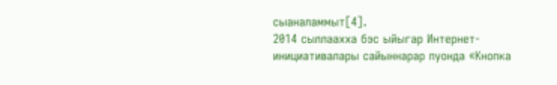сыаналаммыт[4].
2014 сыллаахха бэс ыйыгар Интернет-инициативалары сайыннарар пуонда «Кнопка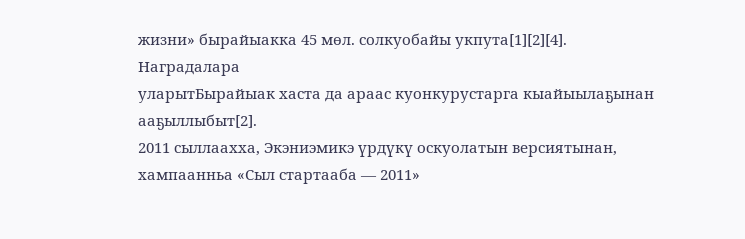жизни» бырайыакка 45 мөл. солкуобайы укпута[1][2][4].
Наградалара
уларытБырайыак хаста да араас куонкурустарга кыайыылаҕынан ааҕыллыбыт[2].
2011 сыллаахха, Экэниэмикэ үрдүкү оскуолатын версиятынан, хампаанньа «Сыл стартааба — 2011»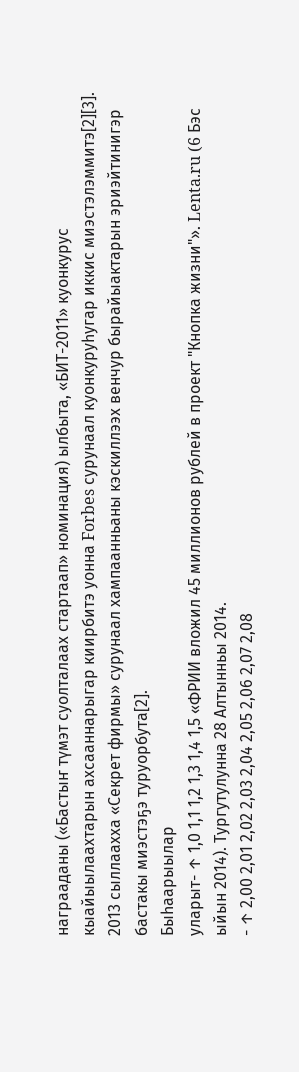награаданы («Бастыҥ түмэт суолталаах стартаап» номинация) ылбыта, «БИТ-2011» куонкурус кыайыылаахтарын ахсааннарыгар киирбитэ уонна Forbes сурунаал куонкуруһугар иккис миэстэлэммитэ[2][3].
2013 сыллаахха «Секрет фирмы» сурунаал хампаанньаны кэскиллээх венчур бырайыактарын эриэйтинигэр бастакы миэстэҕэ туруорбута[2].
Быһаарыылар
уларыт- ↑ 1,0 1,1 1,2 1,3 1,4 1,5 «ФРИИ вложил 45 миллионов рублей в проект "Кнопка жизни"». Lenta.ru (6 Бэс ыйын 2014). Тургутулунна 28 Алтынньы 2014.
- ↑ 2,00 2,01 2,02 2,03 2,04 2,05 2,06 2,07 2,08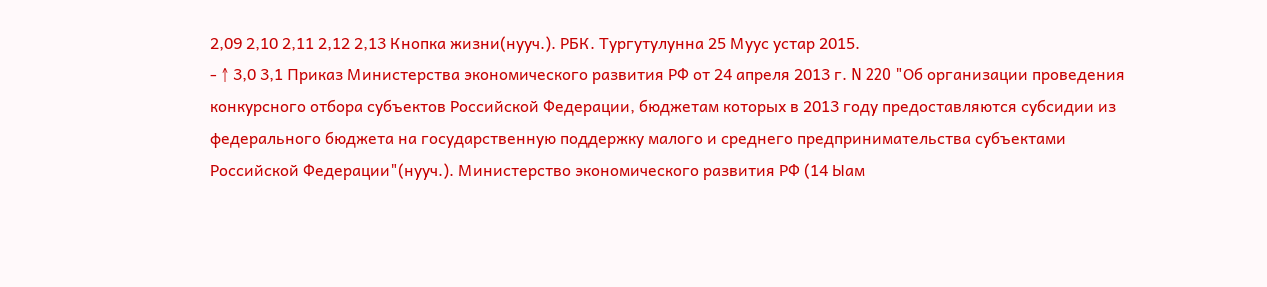2,09 2,10 2,11 2,12 2,13 Кнопка жизни(нууч.). РБК. Тургутулунна 25 Муус устар 2015.
- ↑ 3,0 3,1 Приказ Министерства экономического развития РФ от 24 апреля 2013 г. N 220 "Об организации проведения конкурсного отбора субъектов Российской Федерации, бюджетам которых в 2013 году предоставляются субсидии из федерального бюджета на государственную поддержку малого и среднего предпринимательства субъектами Российской Федерации"(нууч.). Министерство экономического развития РФ (14 Ыам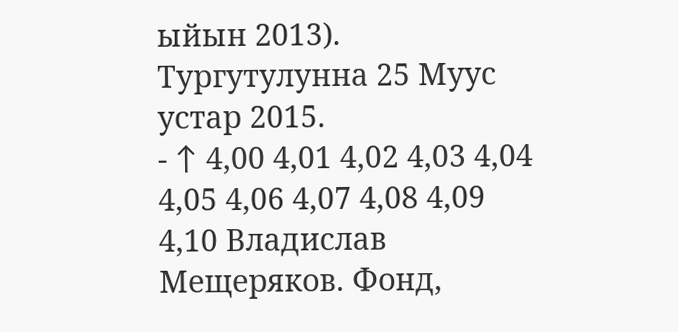ыйын 2013). Тургутулунна 25 Муус устар 2015.
- ↑ 4,00 4,01 4,02 4,03 4,04 4,05 4,06 4,07 4,08 4,09 4,10 Владислав Мещеряков. Фонд,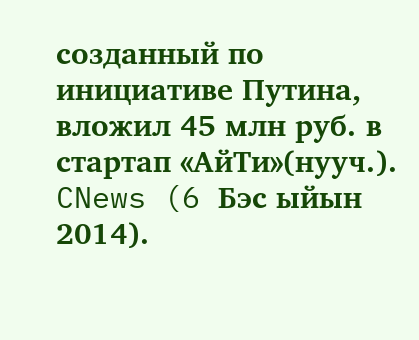созданный по инициативе Путина, вложил 45 млн руб. в стартап «АйТи»(нууч.). CNews (6 Бэс ыйын 2014).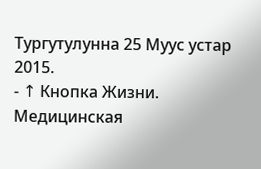Тургутулунна 25 Муус устар 2015.
- ↑ Кнопка Жизни. Медицинская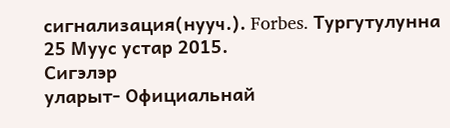сигнализация(нууч.). Forbes. Тургутулунна 25 Муус устар 2015.
Сигэлэр
уларыт- Официальнай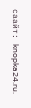саайт: knopka24.ru.